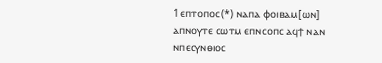1ⲉⲡⲧⲟⲡⲟⲥ(*) ⲛⲁⲡⲁ ⲫⲟⲓⲃⲁⲙ[ⲱⲛ]
ⲁⲡⲛⲟⲩⲧⲉ ⲥⲱⲧⲙ ⲉⲡⲛⲥⲟⲡⲥ ⲁϥϯ ⲛⲁⲛ ⲛⲡⲉⲥⲩⲛⲑⲓⲟⲥ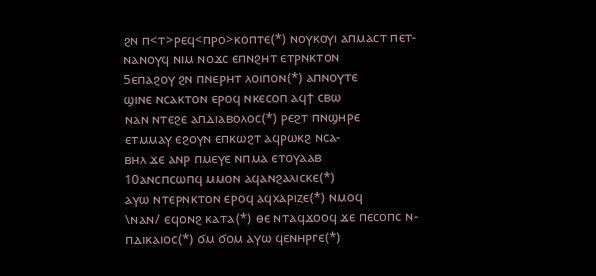ϩⲛ ⲡ<ⲧ>ⲣⲉϥ<ⲡⲣⲟ>ⲕⲟⲡⲧⲉ(*) ⲛⲟⲩⲕⲟⲩⲓ ⲁⲡⲙⲁⲥⲧ ⲡⲉⲧ-
ⲛⲁⲛⲟⲩϥ ⲛⲓⲙ ⲛⲟϫⲥ ⲉⲡⲛϩⲏⲧ ⲉⲧⲣⲛⲕⲧⲟⲛ
5ⲉⲡⲁϩⲟⲩ ϩⲛ ⲡⲛⲉⲣⲏⲧ ⲗⲟⲓⲡⲟⲛ(*) ⲁⲡⲛⲟⲩⲧⲉ
ϣⲓⲛⲉ ⲛⲥⲁⲕⲧⲟⲛ ⲉⲣⲟϥ ⲛⲕⲉⲥⲟⲡ ⲁϥϯ ⲥⲃⲱ
ⲛⲁⲛ ⲛⲧⲉϩⲉ ⲁⲡⲇⲓⲁⲃⲟⲗⲟⲥ(*) ⲣⲉϩⲧ ⲡⲛϣⲏⲣⲉ
ⲉⲧⲙⲙⲁⲩ ⲉϩⲟⲩⲛ ⲉⲡⲕⲱϩⲧ ⲁϥⲣⲱⲕϩ ⲛⲥⲁ-
ⲃⲏⲗ ϫⲉ ⲁⲛⲣ ⲡⲙⲉⲩⲉ ⲛⲡⲙⲁ ⲉⲧⲟⲩⲁⲁⲃ
10ⲁⲛⲥⲡⲥⲱⲡϥ ⲙⲙⲟⲛ ⲁϥⲁⲛϩⲁⲗⲓⲥⲕⲉ(*)
ⲁⲩⲱ ⲛⲧⲉⲣⲛⲕⲧⲟⲛ ⲉⲣⲟϥ ⲁϥⲭⲁⲣⲓⲍⲉ(*) ⲛⲙⲟϥ
\ⲛⲁⲛ/ ⲉϥⲟⲛϩ ⲕⲁⲧⲁ(*) ⲑⲉ ⲛⲧⲁϥϫⲟⲟϥ ϫⲉ ⲡⲉⲥⲟⲡⲥ ⲛ-
ⲡⲇⲓⲕⲁⲓⲟⲥ(*) ϭⲙ ϭⲟⲙ ⲁⲩⲱ ϥⲉⲛⲏⲣⲅⲉ(*)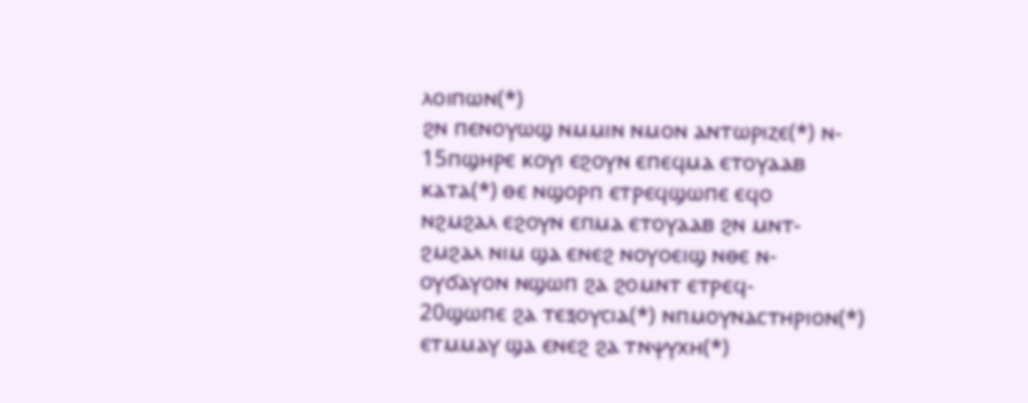ⲗⲟⲓⲡⲱⲛ(*)
ϩⲛ ⲡⲉⲛⲟⲩⲱϣ ⲛⲙⲙⲓⲛ ⲛⲙⲟⲛ ⲁⲛⲧⲱⲣⲓⲍⲉ(*) ⲛ-
15ⲡϣⲏⲣⲉ ⲕⲟⲩⲓ ⲉϩⲟⲩⲛ ⲉⲡⲉϥⲙⲁ ⲉⲧⲟⲩⲁⲁⲃ
ⲕⲁⲧⲁ(*) ⲑⲉ ⲛϣⲟⲣⲡ ⲉⲧⲣⲉϥϣⲱⲡⲉ ⲉϥⲟ
ⲛϩⲙϩⲁⲗ ⲉϩⲟⲩⲛ ⲉⲡⲙⲁ ⲉⲧⲟⲩⲁⲁⲃ ϩⲛ ⲙⲛⲧ-
ϩⲙϩⲁⲗ ⲛⲓⲙ ϣⲁ ⲉⲛⲉϩ ⲛⲟⲩⲟⲉⲓϣ ⲛⲑⲉ ⲛ-
ⲟⲩϭⲁⲩⲟⲛ ⲛϣⲱⲡ ϩⲁ ϩⲟⲙⲛⲧ ⲉⲧⲣⲉϥ-
20ϣⲱⲡⲉ ϩⲁ ⲧⲉⲝⲟⲩⲥⲓⲁ(*) ⲛⲡⲙⲟⲩⲛⲁⲥⲧⲏⲣⲓⲟⲛ(*)
ⲉⲧⲙⲙⲁⲩ ϣⲁ ⲉⲛⲉϩ ϩⲁ ⲧⲛⲯⲩⲭⲏ(*)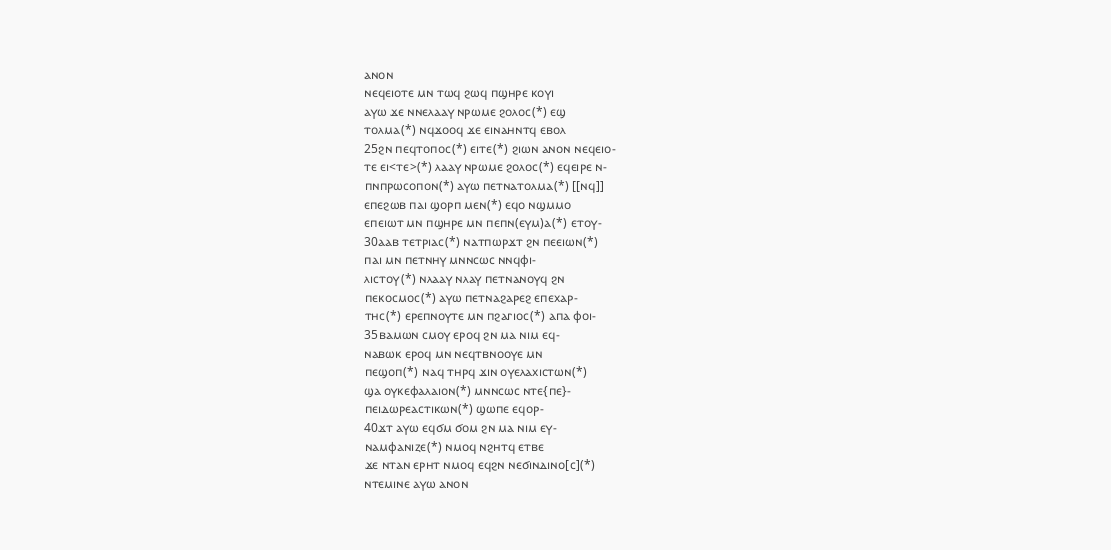ⲁⲛⲟⲛ
ⲛⲉϥⲉⲓⲟⲧⲉ ⲙⲛ ⲧⲱϥ ϩⲱϥ ⲡϣⲏⲣⲉ ⲕⲟⲩⲓ
ⲁⲩⲱ ϫⲉ ⲛⲛⲉⲗⲁⲁⲩ ⲛⲣⲱⲙⲉ ϩⲟⲗⲟⲥ(*) ⲉϣ
ⲧⲟⲗⲙⲁ(*) ⲛϥϫⲟⲟϥ ϫⲉ ⲉⲓⲛⲁⲏⲛⲧϥ ⲉⲃⲟⲗ
25ϩⲛ ⲡⲉϥⲧⲟⲡⲟⲥ(*) ⲉⲓⲧⲉ(*) ϩⲓⲱⲛ ⲁⲛⲟⲛ ⲛⲉϥⲉⲓⲟ-
ⲧⲉ ⲉⲓ<ⲧⲉ>(*) ⲗⲁⲁⲩ ⲛⲣⲱⲙⲉ ϩⲟⲗⲟⲥ(*) ⲉϥⲉⲓⲣⲉ ⲛ-
ⲡⲛⲡⲣⲱⲥⲟⲡⲟⲛ(*) ⲁⲩⲱ ⲡⲉⲧⲛⲁⲧⲟⲗⲙⲁ(*) [[ⲛϥ]]
ⲉⲡⲉϩⲱⲃ ⲡⲁⲓ ϣⲟⲣⲡ ⲙⲉⲛ(*) ⲉϥⲟ ⲛϣⲙⲙⲟ
ⲉⲡⲉⲓⲱⲧ ⲙⲛ ⲡϣⲏⲣⲉ ⲙⲛ ⲡⲉⲡⲛ(ⲉⲩⲙ)ⲁ(*) ⲉⲧⲟⲩ-
30ⲁⲁⲃ ⲧⲉⲧⲣⲓⲁⲥ(*) ⲛⲁⲧⲡⲱⲣϫⲧ ϩⲛ ⲡⲉⲉⲓⲱⲛ(*)
ⲡⲁⲓ ⲙⲛ ⲡⲉⲧⲛⲏⲩ ⲙⲛⲛⲥⲱⲥ ⲛⲛϥⲫⲓ-
ⲗⲓⲥⲧⲟⲩ(*) ⲛⲗⲁⲁⲩ ⲛⲗⲁⲩ ⲡⲉⲧⲛⲁⲛⲟⲩϥ ϩⲛ
ⲡⲉⲕⲟⲥⲙⲟⲥ(*) ⲁⲩⲱ ⲡⲉⲧⲛⲁϩⲁⲣⲉϩ ⲉⲡⲉⲭⲁⲣ-
ⲧⲏⲥ(*) ⲉⲣⲉⲡⲛⲟⲩⲧⲉ ⲙⲛ ⲡϩⲁⲅⲓⲟⲥ(*) ⲁⲡⲁ ⲫⲟⲓ-
35ⲃⲁⲙⲱⲛ ⲥⲙⲟⲩ ⲉⲣⲟϥ ϩⲛ ⲙⲁ ⲛⲓⲙ ⲉϥ-
ⲛⲁⲃⲱⲕ ⲉⲣⲟϥ ⲙⲛ ⲛⲉϥⲧⲃⲛⲟⲟⲩⲉ ⲙⲛ
ⲡⲉϣⲟⲡ(*) ⲛⲁϥ ⲧⲏⲣϥ ϫⲓⲛ ⲟⲩⲉⲗⲁⲭⲓⲥⲧⲱⲛ(*)
ϣⲁ ⲟⲩⲕⲉⲫⲁⲗⲁⲓⲟⲛ(*) ⲙⲛⲛⲥⲱⲥ ⲛⲧⲉ{ⲡⲉ}-
ⲡⲉⲓⲇⲱⲣⲉⲁⲥⲧⲓⲕⲱⲛ(*) ϣⲱⲡⲉ ⲉϥⲟⲣ-
40ϫⲧ ⲁⲩⲱ ⲉϥϭⲙ ϭⲟⲙ ϩⲛ ⲙⲁ ⲛⲓⲙ ⲉⲩ-
ⲛⲁⲙⲫⲁⲛⲓⲍⲉ(*) ⲛⲙⲟϥ ⲛϩⲏⲧϥ ⲉⲧⲃⲉ
ϫⲉ ⲛⲧⲁⲛ ⲉⲣⲏⲧ ⲛⲙⲟϥ ⲉϥϩⲛ ⲛⲉϭⲓⲛⲇⲓⲛⲟ[ⲥ](*)
ⲛⲧⲉⲙⲓⲛⲉ ⲁⲩⲱ ⲁⲛⲟⲛ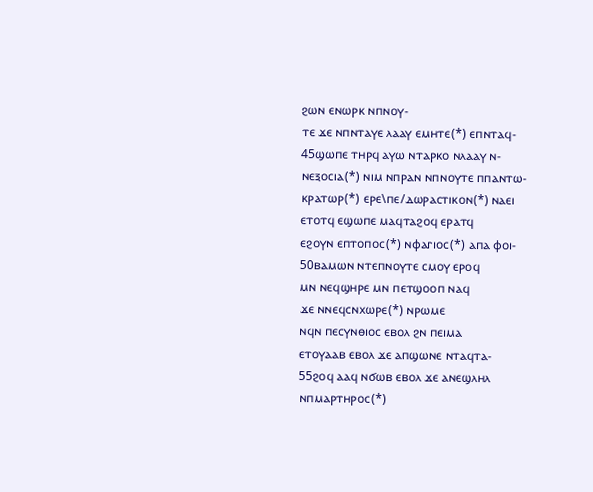ϩⲱⲛ ⲉⲛⲱⲣⲕ ⲛⲡⲛⲟⲩ-
ⲧⲉ ϫⲉ ⲛⲡⲛⲧⲁⲩⲉ ⲗⲁⲁⲩ ⲉⲙⲏⲧⲉ(*) ⲉⲡⲛⲧⲁϥ-
45ϣⲱⲡⲉ ⲧⲏⲣϥ ⲁⲩⲱ ⲛⲧⲁⲣⲕⲟ ⲛⲗⲁⲁⲩ ⲛ-
ⲛⲉⲝⲟⲥⲓⲁ(*) ⲛⲓⲙ ⲛⲡⲣⲁⲛ ⲛⲡⲛⲟⲩⲧⲉ ⲡⲡⲁⲛⲧⲱ-
ⲕⲣⲁⲧⲱⲣ(*) ⲉⲣⲉ\ⲡⲉ/ⲇⲱⲣⲁⲥⲧⲓⲕⲟⲛ(*) ⲛⲁⲉⲓ
ⲉⲧⲟⲧϥ ⲉϣⲱⲡⲉ ⲙⲁϥⲧⲁϩⲟϥ ⲉⲣⲁⲧϥ
ⲉϩⲟⲩⲛ ⲉⲡⲧⲟⲡⲟⲥ(*) ⲛⲫⲁⲅⲓⲟⲥ(*) ⲁⲡⲁ ⲫⲟⲓ-
50ⲃⲁⲙⲱⲛ ⲛⲧⲉⲡⲛⲟⲩⲧⲉ ⲥⲙⲟⲩ ⲉⲣⲟϥ
ⲙⲛ ⲛⲉϥϣⲏⲣⲉ ⲙⲛ ⲡⲉⲧϣⲟⲟⲡ ⲛⲁϥ
ϫⲉ ⲛⲛⲉϥⲥⲛⲭⲱⲣⲉ(*) ⲛⲣⲱⲙⲉ
ⲛϥⲛ ⲡⲉⲥⲩⲛⲑⲓⲟⲥ ⲉⲃⲟⲗ ϩⲛ ⲡⲉⲓⲙⲁ
ⲉⲧⲟⲩⲁⲁⲃ ⲉⲃⲟⲗ ϫⲉ ⲁⲡϣⲱⲛⲉ ⲛⲧⲁϥⲧⲁ-
55ϩⲟϥ ⲁⲁϥ ⲛϭⲱⲃ ⲉⲃⲟⲗ ϫⲉ ⲁⲛⲉϣⲗⲏⲗ
ⲛⲡⲙⲁⲣⲧⲏⲣⲟⲥ(*)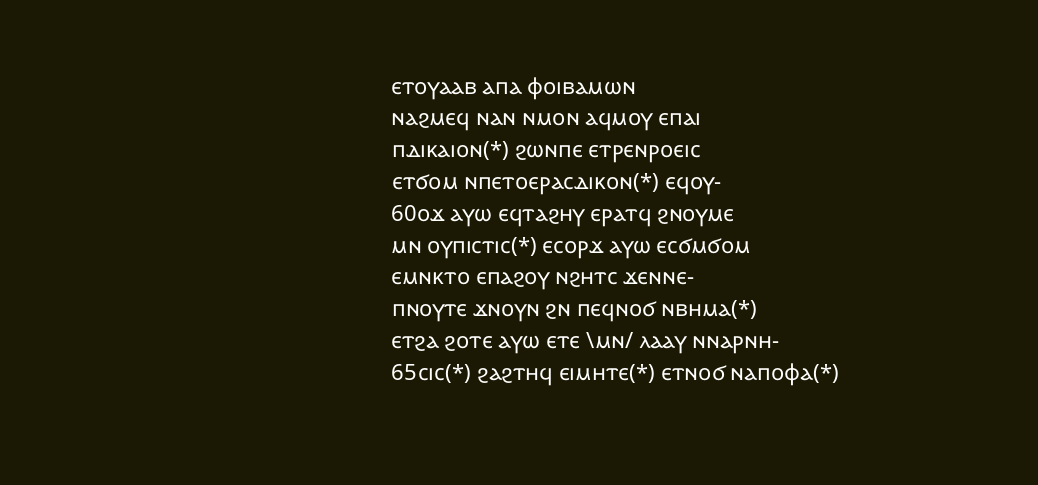ⲉⲧⲟⲩⲁⲁⲃ ⲁⲡⲁ ⲫⲟⲓⲃⲁⲙⲱⲛ
ⲛⲁϩⲙⲉϥ ⲛⲁⲛ ⲛⲙⲟⲛ ⲁϥⲙⲟⲩ ⲉⲡⲁⲓ
ⲡⲇⲓⲕⲁⲓⲟⲛ(*) ϩⲱⲛⲡⲉ ⲉⲧⲣⲉⲛⲣⲟⲉⲓⲥ
ⲉⲧϭⲟⲙ ⲛⲡⲉⲧⲟⲉⲣⲁⲥⲇⲓⲕⲟⲛ(*) ⲉϥⲟⲩ-
60ⲟϫ ⲁⲩⲱ ⲉϥⲧⲁϩⲏⲩ ⲉⲣⲁⲧϥ ϩⲛⲟⲩⲙⲉ
ⲙⲛ ⲟⲩⲡⲓⲥⲧⲓⲥ(*) ⲉⲥⲟⲣϫ ⲁⲩⲱ ⲉⲥϭⲙϭⲟⲙ
ⲉⲙⲛⲕⲧⲟ ⲉⲡⲁϩⲟⲩ ⲛϩⲏⲧⲥ ϫⲉⲛⲛⲉ-
ⲡⲛⲟⲩⲧⲉ ϫⲛⲟⲩⲛ ϩⲛ ⲡⲉϥⲛⲟϭ ⲛⲃⲏⲙⲁ(*)
ⲉⲧϩⲁ ϩⲟⲧⲉ ⲁⲩⲱ ⲉⲧⲉ \ⲙⲛ/ ⲗⲁⲁⲩ ⲛⲛⲁⲣⲛⲏ-
65ⲥⲓⲥ(*) ϩⲁϩⲧⲏϥ ⲉⲓⲙⲏⲧⲉ(*) ⲉⲧⲛⲟϭ ⲛⲁⲡⲟⲫⲁ(*)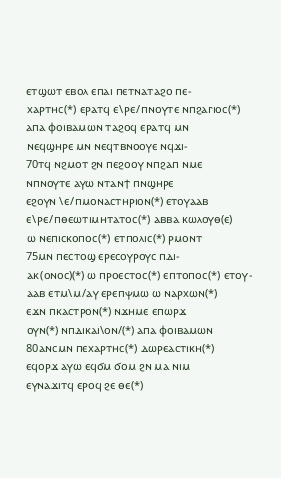ⲉⲧϣⲱⲧ ⲉⲃⲟⲗ ⲉⲡⲁⲓ ⲡⲉⲧⲛⲁⲧⲁϩⲟ ⲡⲉ-
ⲭⲁⲣⲧⲏⲥ(*) ⲉⲣⲁⲧϥ ⲉ\ⲣⲉ/ⲡⲛⲟⲩⲧⲉ ⲛⲡϩⲁⲅⲓⲟⲥ(*)
ⲁⲡⲁ ⲫⲟⲓⲃⲁⲙⲱⲛ ⲧⲁϩⲟϥ ⲉⲣⲁⲧϥ ⲙⲛ
ⲛⲉϥϣⲏⲣⲉ ⲙⲛ ⲛⲉϥⲧⲃⲛⲟⲟⲩⲉ ⲛϥϫⲓ-
70ⲧϥ ⲛϩⲙⲟⲧ ϩⲛ ⲡⲉϩⲟⲟⲩ ⲛⲡϩⲁⲡ ⲛⲙⲉ
ⲛⲡⲛⲟⲩⲧⲉ ⲁⲩⲱ ⲛⲧⲁⲛϯ ⲡⲛϣⲏⲣⲉ
ⲉϩⲟⲩⲛ \ⲉ/ⲡⲙⲟⲛⲁⲥⲧⲏⲣⲓⲟⲛ(*) ⲉⲧⲟⲩⲁⲁⲃ
ⲉ\ⲣⲉ/ⲡⲑⲉⲱⲧⲓⲙⲏⲧⲁⲧⲟⲥ(*) ⲁⲃⲃⲁ ⲕⲱⲗⲟⲩⲑ(ⲉ)
ⲱ ⲛⲉⲡⲓⲥⲕⲟⲡⲟⲥ(*) ⲉⲧⲡⲟⲗⲓⲥ(*) ⲣⲙⲟⲛⲧ
75ⲙⲛ ⲡⲉⲥⲧⲟϣ ⲉⲣⲉⲥⲟⲩⲣⲟⲩⲥ ⲡⲇⲓ-
ⲁⲕ(ⲟⲛⲟⲥ)(*) ⲱ ⲡⲣⲟⲉⲥⲧⲟⲥ(*) ⲉⲡⲧⲟⲡⲟⲥ(*) ⲉⲧⲟⲩ-
ⲁⲁⲃ ⲉⲧⲙ\ⲙ/ⲁⲩ ⲉⲣⲉⲡⲯⲙⲱ ⲱ ⲛⲁⲣⲭⲱⲛ(*)
ⲉϫⲛ ⲡⲕⲁⲥⲧⲣⲟⲛ(*) ⲛϫⲏⲙⲉ ⲉⲡⲱⲣϫ
ⲟⲩⲛ(*) ⲛⲡⲇⲓⲕⲁⲓ\ⲟⲛ/(*) ⲁⲡⲁ ⲫⲟⲓⲃⲁⲙⲱⲛ
80ⲁⲛⲥⲙⲛ ⲡⲉⲭⲁⲣⲧⲏⲥ(*) ⲇⲱⲣⲉⲁⲥⲧⲓⲕⲏ(*)
ⲉϥⲟⲣϫ ⲁⲩⲱ ⲉϥϭⲙ ϭⲟⲙ ϩⲛ ⲙⲁ ⲛⲓⲙ
ⲉⲩⲛⲁϫⲓⲧϥ ⲉⲣⲟϥ ϩⲉ ⲑⲉ(*)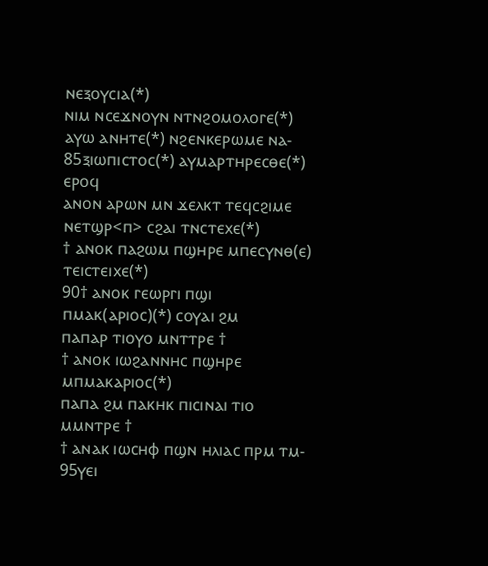ⲛⲉⲝⲟⲩⲥⲓⲁ(*)
ⲛⲓⲙ ⲛⲥⲉϫⲛⲟⲩⲛ ⲛⲧⲛϩⲟⲙⲟⲗⲟⲅⲉ(*)
ⲁⲩⲱ ⲁⲛⲏⲧⲉ(*) ⲛϩⲉⲛⲕⲉⲣⲱⲙⲉ ⲛⲁ-
85ⲝⲓⲱⲡⲓⲥⲧⲟⲥ(*) ⲁⲩⲙⲁⲣⲧⲏⲣⲉⲥⲑⲉ(*) ⲉⲣⲟϥ
ⲁⲛⲟⲛ ⲁⲣⲱⲛ ⲙⲛ ϫⲉⲗⲕⲧ ⲧⲉϥⲥϩⲓⲙⲉ
ⲛⲉⲧϣⲣ<ⲡ> ⲥϩⲁⲓ ⲧⲛⲥⲧⲉⲭⲉ(*)
† ⲁⲛⲟⲕ ⲡⲁϩⲱⲙ ⲡϣⲏⲣⲉ ⲙⲡⲉⲥⲩⲛⲑ(ⲉ)
ⲧⲉⲓⲥⲧⲉⲓⲭⲉ(*)
90† ⲁⲛⲟⲕ ⲅⲉⲱⲣⲅⲓ ⲡϣⲓ ⲡⲙⲁⲕ(ⲁⲣⲓⲟⲥ)(*) ⲥⲟⲩⲁⲓ ϩⲙ
ⲡⲁⲡⲁⲣ ⲧⲓⲟⲩⲟ ⲙⲛⲧⲧⲣⲉ †
† ⲁⲛⲟⲕ ⲓⲱϩⲁⲛⲛⲏⲥ ⲡϣⲏⲣⲉ ⲙⲡⲙⲁⲕⲁⲣⲓⲟⲥ(*)
ⲡⲁⲡⲁ ϩⲙ ⲡⲁⲕⲏⲕ ⲡⲓⲥⲓⲛⲁⲓ ⲧⲓⲟ ⲙⲙⲛⲧⲣⲉ †
† ⲁⲛⲁⲕ ⲓⲱⲥⲏⲫ ⲡϣⲛ ⲏⲗⲓⲁⲥ ⲡⲣⲙ ⲧⲙ-
95ⲩⲉⲓ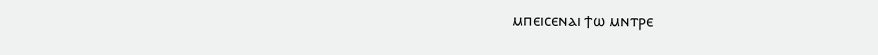ⲙⲡⲉⲓⲥⲉⲛⲁⲓ ϯⲱ ⲙⲛⲧⲣⲉ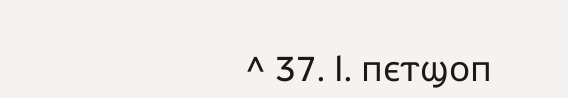^ 37. l. ⲡⲉⲧϣⲟⲡ